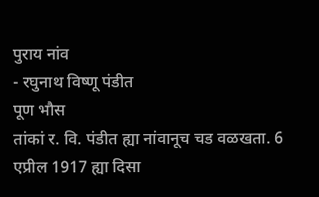पुराय नांव
- रघुनाथ विष्णू पंडीत
पूण भौस
तांकां र. वि. पंडीत ह्या नांवानूच चड वळखता. 6 एप्रील 1917 ह्या दिसा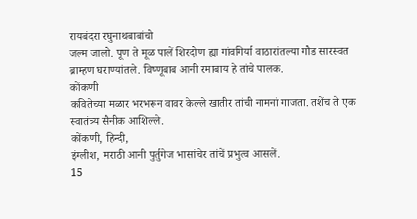रायबंदरा रघुनाथबाबांचो
जल्म जालो. पूण ते मूळ पालें शिरदोण ह्या गांवगिर्या वाठारांतल्या गौड सारस्वत
ब्राम्हण घराण्यांतले. विष्णूबाब आनी रमाबाय हे तांचे पालक.
कोंकणी
कवितेच्या मळार भरभरून वावर केल्ले खातीर तांची नामनां गाजता. तशेंच ते एक
स्वातंत्र्य सैनीक आशिल्ले.
कोंकणी, हिन्दी,
इंग्लीश, मराठी आनी पुर्तुगेज भासांचेर तांचें प्रभुत्व आसलें.
15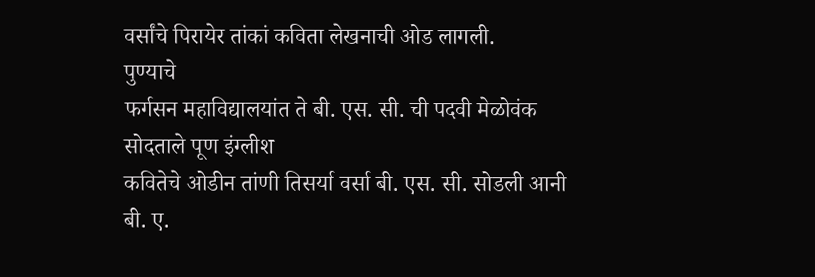वर्सांचे पिरायेर तांकां कविता लेखनाची ओड लागली.
पुण्याचे
फर्गसन महाविद्यालयांत ते बी. एस. सी. ची पदवी मेळोवंक सोदताले पूण इंग्लीश
कवितेचे ओडीन तांणी तिसर्या वर्सा बी. एस. सी. सोडली आनी बी. ए.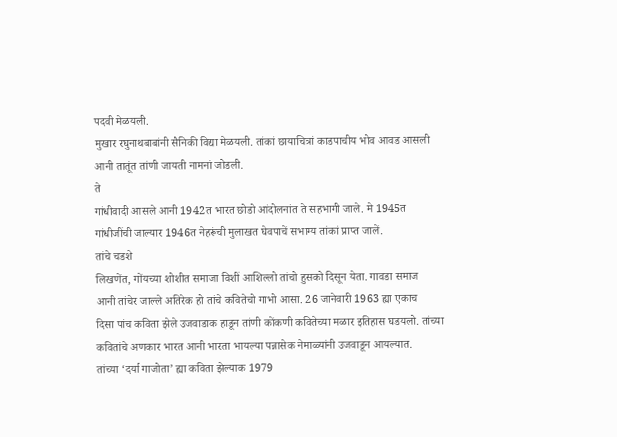पदवी मेळयली.
मुखार रघुनाथबाबांनी सैनिकी विद्या मेळयली. तांकां छायाचित्रां काडपाचीय भोव आवड आसली
आनी तातूंत तांणी जायती नामनां जोडली.
ते
गांधीवादी आसले आनी 1942त भारत छोडो आंदोलनांत ते सहभागी जाले. मे 1945त
गांधीजींची जाल्यार 1946त नेहरूंची मुलाखत घेवपाचें सभाग्य तांकां प्राप्त जालें.
तांचे चडशे
लिखणेंत, गोंयच्या शोशीत समाजा विशीं आशिल्लो तांचो हुसको दिसून येता. गावडा समाज
आनी तांचेर जाल्ले अतिरेक हो तांचे कवितेचो गाभो आसा. 26 जानेवारी 1963 ह्या एकाच
दिसा पांच कविता झेले उजवाडाक हाडून तांणी कोंकणी कवितेच्या मळार इतिहास घडयलो. तांच्या
कवितांचे अणकार भारत आनी भारता भायल्या पन्नासेक नेमाळ्यांनी उजवाडून आयल्यात.
तांच्या ‘दर्या गाजोता’ ह्या कविता झेल्याक 1979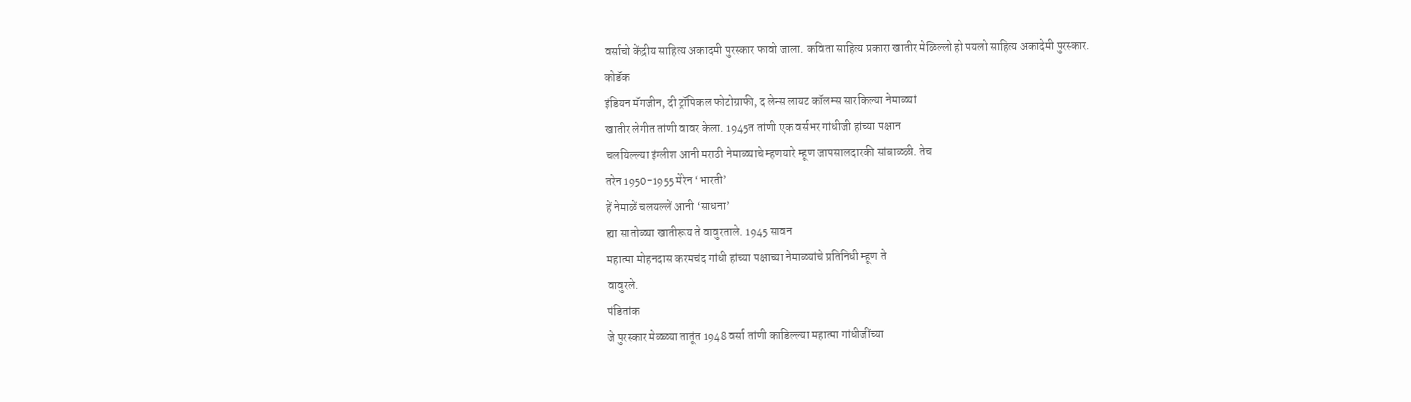वर्साचो केंद्रीय साहित्य अकादमी पुरस्कार फावो जाला. कविता साहित्य प्रकारा खातीर मेळिल्लो हो पयलो साहित्य अकादेमी पुरस्कार.
कोडॅक
इंडियन मॅगजीन, दी ट्रॉपिकल फोटोग्राफी, द लेन्स लायट कॉलम्स सारकिल्या नेमाळ्यां
खातीर लेगीत तांणी वावर केला. 1945त तांणी एक वर्सभर गांधीजी हांच्या पक्षान
चलयिल्ल्या इंग्लीश आनी मराठी नेमाळ्याचे म्हणयारे म्हूण जापसालदारकी सांबाळ्ळी. तेच
तरेन 1950-1955 मेरेन ‘भारती’
हें नेमाळें चलयल्लें आनी ‘साधना’
ह्या सातोळ्या खातीरूय ते वावुरताले. 1945 सावन
महात्मा मोहनदास करमचंद गांधी हांच्या पक्षाच्या नेमाळ्यांचे प्रतिनिधी म्हूण ते
वावुरले.
पंडितांक
जे पुरस्कार मेळ्ळ्या तातूंत 1948 वर्सा तांणी काडिल्ल्या महात्मा गांधीजींच्या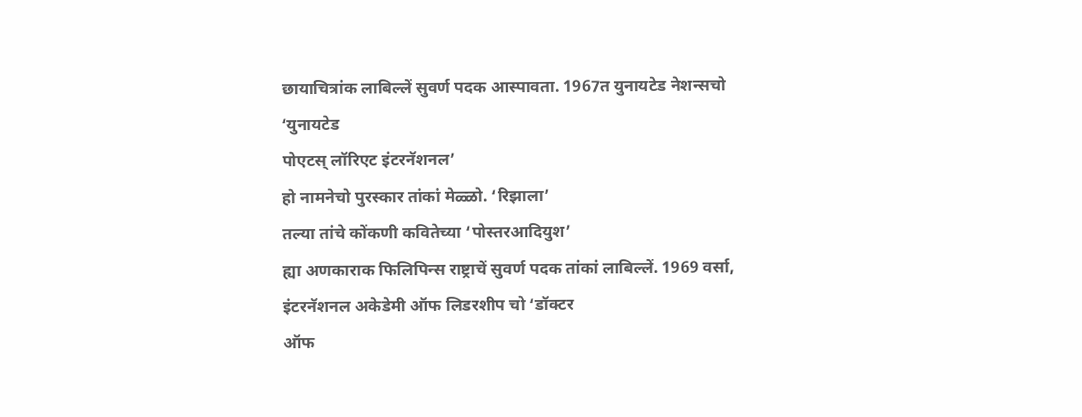छायाचित्रांक लाबिल्लें सुवर्ण पदक आस्पावता. 1967त युनायटेड नेशन्सचो ‘युनायटेड
पोएटस् लॉरिएट इंटरनॅशनल’
हो नामनेचो पुरस्कार तांकां मेळ्ळो. ‘रिझाला’
तल्या तांचे कोंकणी कवितेच्या ‘पोस्तरआदियुश’
ह्या अणकाराक फिलिपिन्स राष्ट्राचें सुवर्ण पदक तांकां लाबिल्लें. 1969 वर्सा,
इंटरनॅशनल अकेडेमी ऑफ लिडरशीप चो ‘डॉक्टर
ऑफ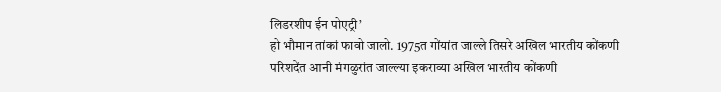लिडरशीप ईन पोएट्री’
हो भौमान तांकां फावो जालो. 1975त गोंयांत जाल्ले तिसरे अखिल भारतीय कोंकणी
परिशदेंत आनी मंगळुरांत जाल्ल्या इकराव्या अखिल भारतीय कोंकणी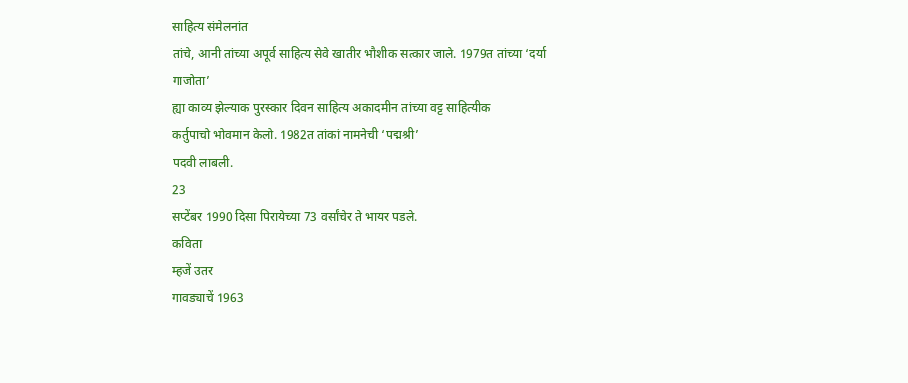साहित्य संमेलनांत
तांचे, आनी तांच्या अपूर्व साहित्य सेवे खातीर भौशीक सत्कार जाले. 1979त तांच्या ‘दर्या
गाजोता’
ह्या काव्य झेल्याक पुरस्कार दिवन साहित्य अकादमीन तांच्या वट्ट साहित्यीक
कर्तुपाचो भोवमान केलो. 1982त तांकां नामनेची ‘पद्मश्री’
पदवी लाबली.
23
सप्टेंबर 1990 दिसा पिरायेच्या 73 वर्सांचेर ते भायर पडले.
कविता
म्हजें उतर
गावड्याचें 1963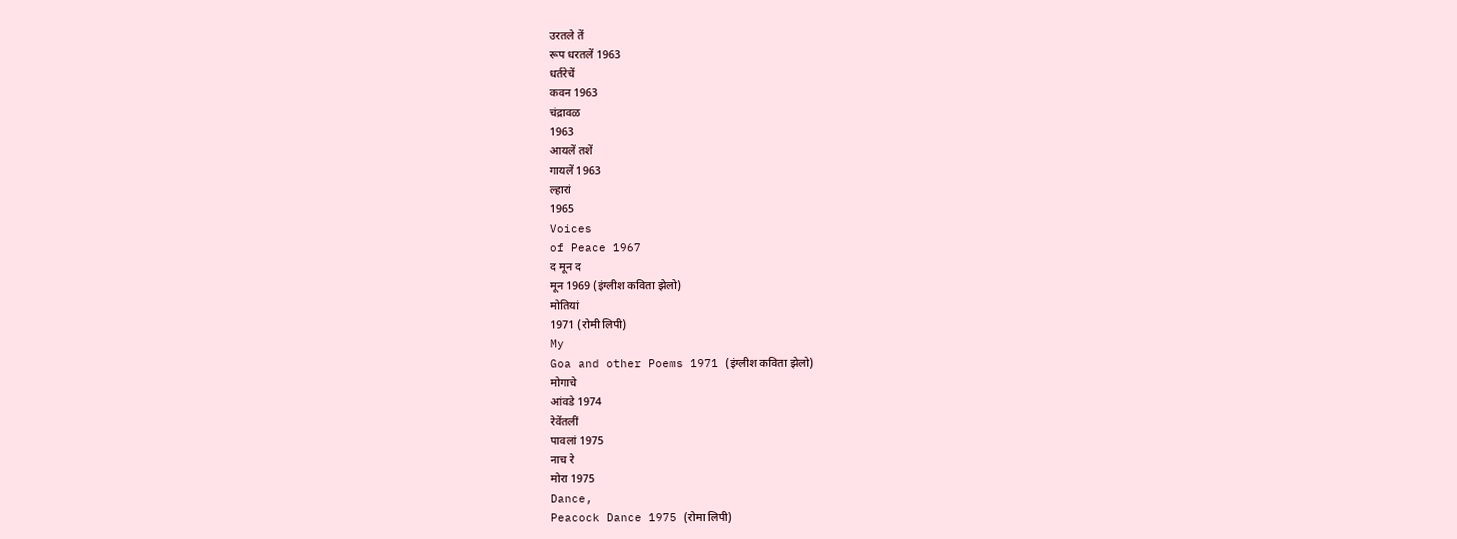उरतले तें
रूप धरतलें 1963
धर्तरेचें
कवन 1963
चंद्रावळ
1963
आयलें तशें
गायलें 1963
ल्हारां
1965
Voices
of Peace 1967
द मून द
मून 1969 (इंग्लीश कविता झेलो)
मोतियां
1971 (रोमी लिपी)
My
Goa and other Poems 1971 (इंग्लीश कविता झेलो)
मोगाचे
आंवडे 1974
रेवेंतलीं
पावलां 1975
नाच रे
मोरा 1975
Dance,
Peacock Dance 1975 (रोमा लिपी)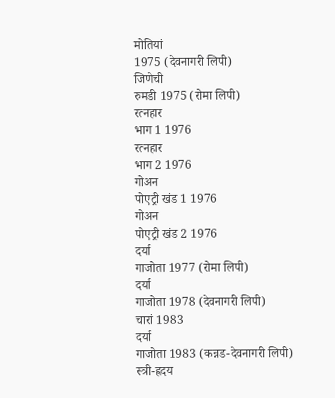मोतियां
1975 (देवनागरी लिपी)
जिणेची
रुमडी 1975 (रोमा लिपी)
रत्नहार
भाग 1 1976
रत्नहार
भाग 2 1976
गोअन
पोएट्री खंड 1 1976
गोअन
पोएट्री खंड 2 1976
दर्या
गाजोता 1977 (रोमा लिपी)
दर्या
गाजोता 1978 (देवनागरी लिपी)
चारां 1983
दर्या
गाजोता 1983 (कन्नड-देवनागरी लिपी)
स्त्री-ह्रदय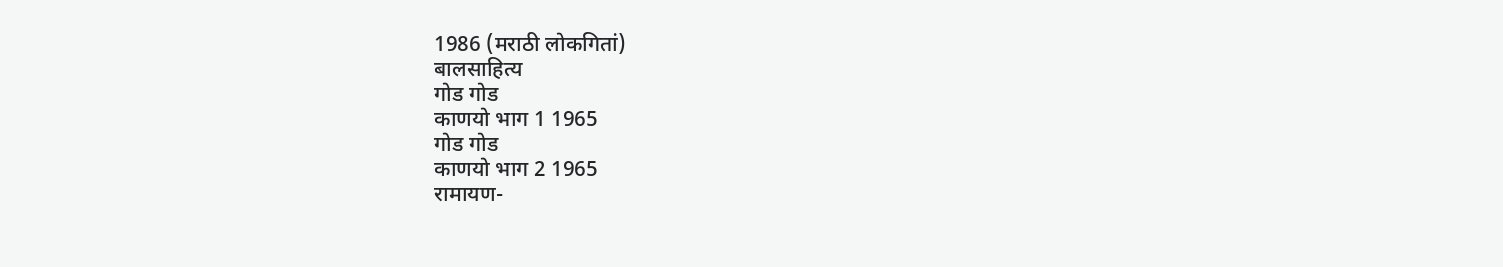1986 (मराठी लोकगितां)
बालसाहित्य
गोड गोड
काणयो भाग 1 1965
गोड गोड
काणयो भाग 2 1965
रामायण-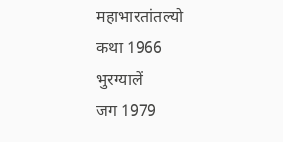महाभारतांतल्यो
कथा 1966
भुरग्यालें
जग 1979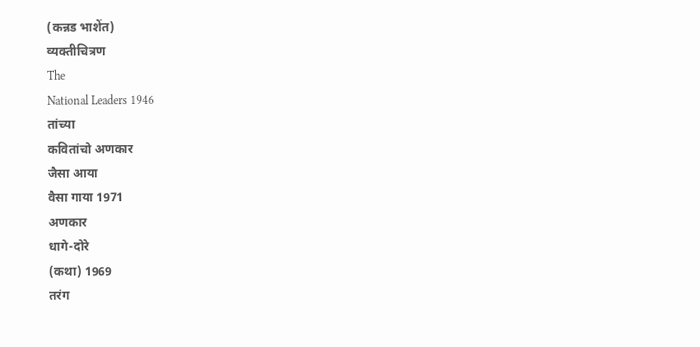(कन्नड भाशेंत)
व्यक्तीचित्रण
The
National Leaders 1946
तांच्या
कवितांचो अणकार
जैसा आया
वैसा गाया 1971
अणकार
धागे-दोरे
(कथा) 1969
तरंग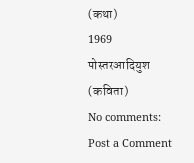(कथा)
1969
पोस्तरआदियुश
(कविता)
No comments:
Post a Comment